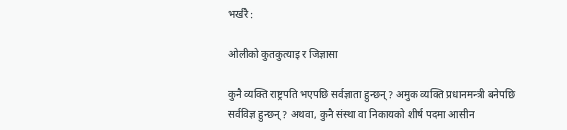भर्खरै :

ओलीको कुतकुत्याइ र जिज्ञासा

कुनै व्यक्ति राष्ट्रपति भएपछि सर्वज्ञाता हुन्छन् ? अमुक व्यक्ति प्रधानमन्त्री बनेपछि सर्वविज्ञ हुन्छन् ? अथवा, कुनै संस्था वा निकायको शीर्ष पदमा आसीन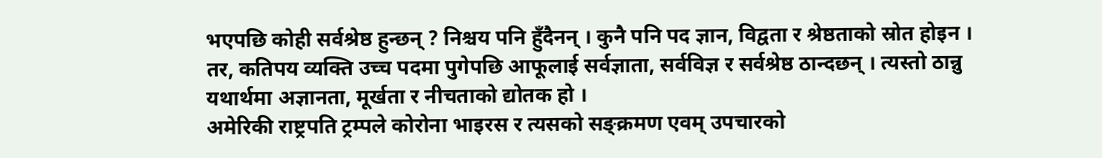भएपछि कोही सर्वश्रेष्ठ हुन्छन् ? निश्चय पनि हुँदैनन् । कुनै पनि पद ज्ञान, विद्वता र श्रेष्ठताको स्रोत होइन । तर, कतिपय व्यक्ति उच्च पदमा पुगेपछि आफूलाई सर्वज्ञाता, सर्वविज्ञ र सर्वश्रेष्ठ ठान्दछन् । त्यस्तो ठान्नु यथार्थमा अज्ञानता, मूर्खता र नीचताको द्योतक हो ।
अमेरिकी राष्ट्रपति ट्रम्पले कोरोना भाइरस र त्यसको सङ्क्रमण एवम् उपचारको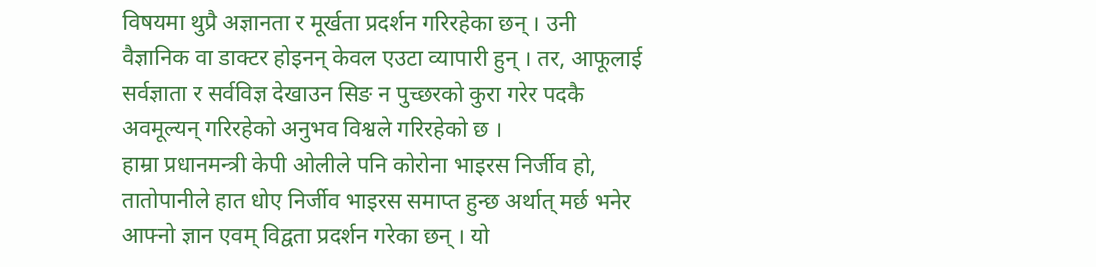विषयमा थुप्रै अज्ञानता र मूर्खता प्रदर्शन गरिरहेका छन् । उनी वैज्ञानिक वा डाक्टर होइनन् केवल एउटा व्यापारी हुन् । तर, आफूलाई सर्वज्ञाता र सर्वविज्ञ देखाउन सिङ न पुच्छरको कुरा गरेर पदकै अवमूल्यन् गरिरहेको अनुभव विश्वले गरिरहेको छ ।
हाम्रा प्रधानमन्त्री केपी ओलीले पनि कोरोना भाइरस निर्जीव हो, तातोपानीले हात धोए निर्जीव भाइरस समाप्त हुन्छ अर्थात् मर्छ भनेर आफ्नो ज्ञान एवम् विद्वता प्रदर्शन गरेका छन् । यो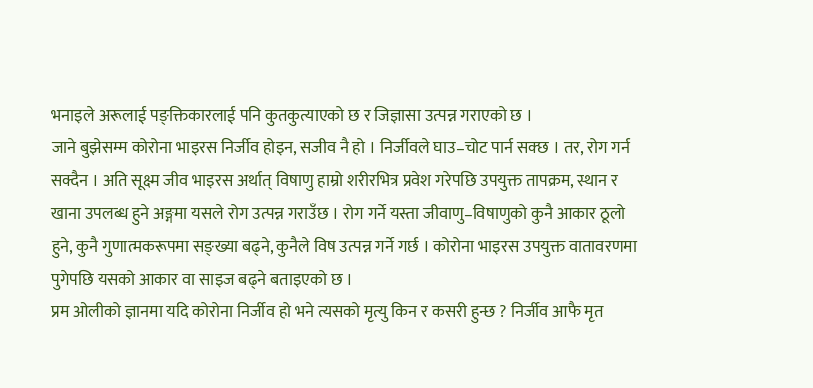भनाइले अरूलाई पङ्क्तिकारलाई पनि कुतकुत्याएको छ र जिज्ञासा उत्पन्न गराएको छ ।
जाने बुझेसम्म कोरोना भाइरस निर्जीव होइन, सजीव नै हो । निर्जीवले घाउ–चोट पार्न सक्छ । तर, रोग गर्न सक्दैन । अति सूक्ष्म जीव भाइरस अर्थात् विषाणु हाम्रो शरीरभित्र प्रवेश गरेपछि उपयुक्त तापक्रम, स्थान र खाना उपलब्ध हुने अङ्गमा यसले रोग उत्पन्न गराउँछ । रोग गर्ने यस्ता जीवाणु–विषाणुको कुनै आकार ठूलो हुने, कुनै गुणात्मकरूपमा सङ्ख्या बढ्ने, कुनैले विष उत्पन्न गर्ने गर्छ । कोरोना भाइरस उपयुक्त वातावरणमा पुगेपछि यसको आकार वा साइज बढ्ने बताइएको छ ।
प्रम ओलीको ज्ञानमा यदि कोरोना निर्जीव हो भने त्यसको मृत्यु किन र कसरी हुन्छ ? निर्जीव आफै मृत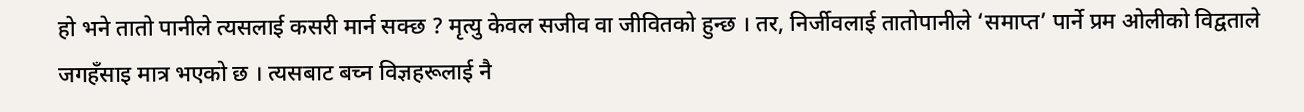हो भने तातो पानीले त्यसलाई कसरी मार्न सक्छ ? मृत्यु केवल सजीव वा जीवितको हुन्छ । तर, निर्जीवलाई तातोपानीले ‘समाप्त’ पार्ने प्रम ओलीको विद्वताले जगहँसाइ मात्र भएको छ । त्यसबाट बच्न विज्ञहरूलाई नै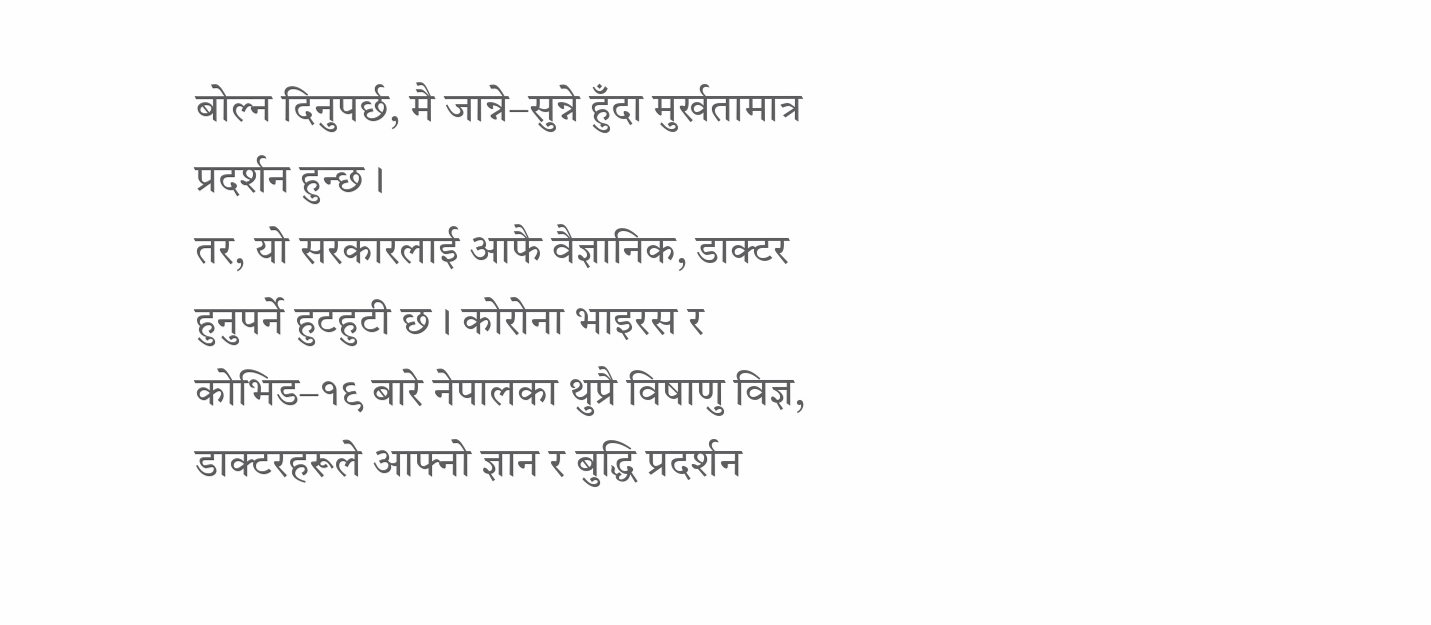बोल्न दिनुपर्छ, मै जान्ने–सुन्ने हुँदा मुर्खतामात्र प्रदर्शन हुन्छ ।
तर, यो सरकारलाई आफै वैज्ञानिक, डाक्टर हुनुपर्ने हुटहुटी छ । कोरोना भाइरस र कोभिड–१९ बारे नेपालका थुप्रै विषाणु विज्ञ, डाक्टरहरूले आफ्नो ज्ञान र बुद्धि प्रदर्शन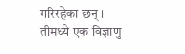गरिरहेका छन् । तीमध्ये एक विज्ञाणु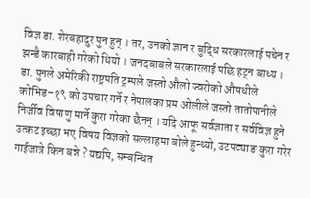विज्ञ डा. शेरबहादुर पुन हुन् । तर, उनको ज्ञान र बुद्धि सरकारलाई पचेन र झन्डै कारबाही गरेको थियो । जनदबाबले सरकारलाई पछि हट्न बाध्य ।
डा. पुनले अमेरिकी राष्ट्रपति ट्रम्पले जस्तो औलो ज्वरोको औषधीले कोभिड–१९ को उपचार गर्ने र नेपालका प्रम ओलीले जस्तो तातोपानीले निर्जीव विषाणु मार्ने कुरा गरेका छैनन् । यदि आफू सर्वज्ञाता र सर्वविज्ञ हुने उत्कट इच्छा भए विषय विज्ञको सल्लाहमा बोले हुन्थ्यो, उटपट्याङ कुरा गरेर गाईजात्रे किन बन्ने ? यद्यपि, सम्बन्धित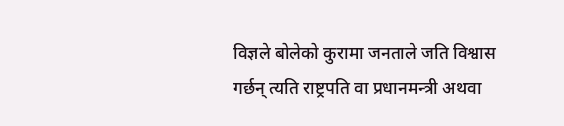विज्ञले बोलेको कुरामा जनताले जति विश्वास गर्छन् त्यति राष्ट्रपति वा प्रधानमन्त्री अथवा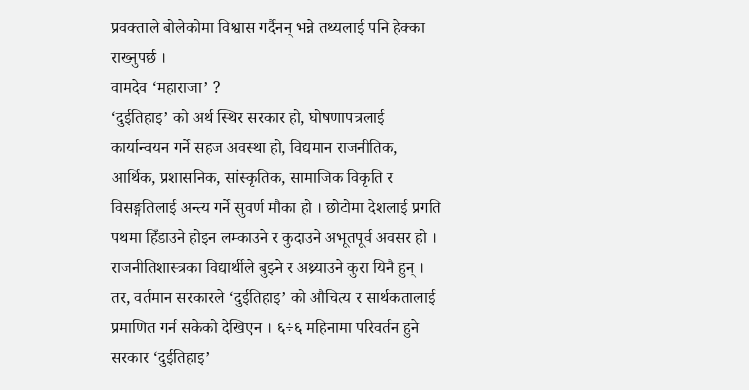प्रवक्ताले बोलेकोमा विश्वास गर्दैनन् भन्ने तथ्यलाई पनि हेक्का राख्नुपर्छ ।
वामदेव ‘महाराजा’ ?
‘दुईतिहाइ’ को अर्थ स्थिर सरकार हो, घोषणापत्रलाई कार्यान्वयन गर्ने सहज अवस्था हो, विद्यमान राजनीतिक, आर्थिक, प्रशासनिक, सांस्कृतिक, सामाजिक विकृति र विसङ्गतिलाई अन्त्य गर्ने सुवर्ण मौका हो । छोटोमा देशलाई प्रगति पथमा हिँडाउने होइन लम्काउने र कुदाउने अभूतपूर्व अवसर हो । राजनीतिशास्त्रका विद्यार्थीले बुझ्ने र अथ्र्याउने कुरा यिनै हुन् । तर, वर्तमान सरकारले ‘दुईतिहाइ’ को औचित्य र सार्थकतालाई प्रमाणित गर्न सकेको देखिएन । ६÷६ महिनामा परिवर्तन हुने सरकार ‘दुईतिहाइ’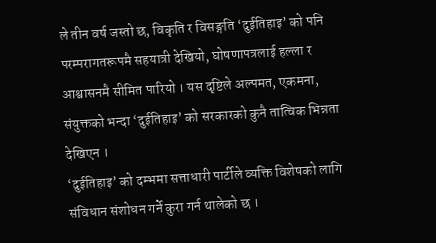ले तीन वर्ष जस्तो छ, विकृति र विसङ्गति ‘दुईतिहाइ’ को पनि परम्परागतरूपमै सहयात्री देखियो, घोषणापत्रलाई हल्ला र आश्वासनमै सीमित पारियो । यस दृष्टिले अल्पमत, एकमना, संयुक्तको भन्दा ‘दुईतिहाइ’ को सरकारको कुनै तात्विक भिन्नता देखिएन ।
‘दुईतिहाइ’ को दम्भमा सत्ताधारी पार्टीले व्यक्ति विशेषको लागि संविधान संशोधन गर्ने कुरा गर्न थालेको छ ।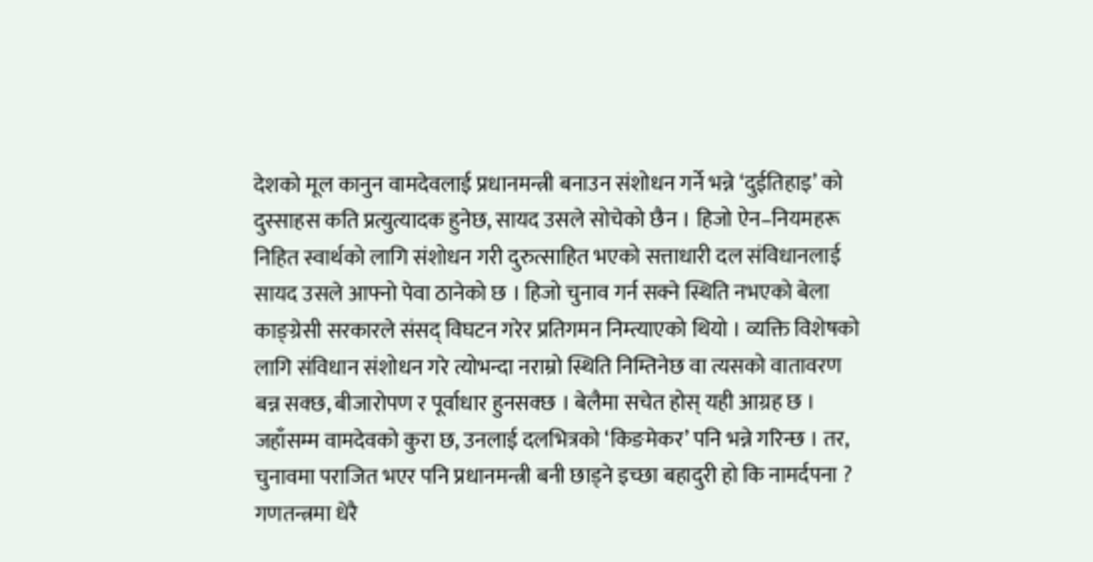देशको मूल कानुन वामदेवलाई प्रधानमन्त्री बनाउन संशोधन गर्ने भन्ने ‘दुईतिहाइ’ को दुस्साहस कति प्रत्युत्यादक हुनेछ, सायद उसले सोचेको छैन । हिजो ऐन–नियमहरू निहित स्वार्थको लागि संशोधन गरी दुरुत्साहित भएको सत्ताधारी दल संविधानलाई सायद उसले आफ्नो पेवा ठानेको छ । हिजो चुनाव गर्न सक्ने स्थिति नभएको बेला काङ्ग्रेसी सरकारले संसद् विघटन गरेर प्रतिगमन निम्त्याएको थियो । व्यक्ति विशेषको लागि संविधान संशोधन गरे त्योभन्दा नराम्रो स्थिति निम्तिनेछ वा त्यसको वातावरण बन्न सक्छ, बीजारोपण र पूर्वाधार हुनसक्छ । बेलैमा सचेत होस् यही आग्रह छ ।
जहाँसम्म वामदेवको कुरा छ, उनलाई दलभित्रको ‘किङमेकर’ पनि भन्ने गरिन्छ । तर, चुनावमा पराजित भएर पनि प्रधानमन्त्री बनी छाड्ने इच्छा बहादुरी हो कि नामर्दपना ? गणतन्त्रमा धेरै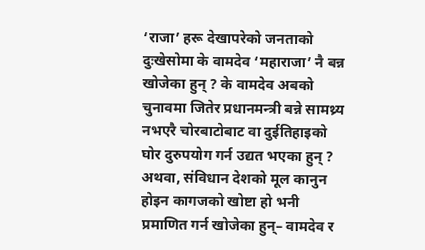‘राजा’ हरू देखापरेको जनताको दुःखेसोमा के वामदेव ‘महाराजा’ नै बन्न खोजेका हुन् ? के वामदेव अबको चुनावमा जितेर प्रधानमन्त्री बन्ने सामथ्र्य नभएरै चोरबाटोबाट वा दुईतिहाइको घोर दुरुपयोग गर्न उद्यत भएका हुन् ? अथवा, संविधान देशको मूल कानुन होइन कागजको खोष्टा हो भनी प्रमाणित गर्न खोजेका हुन्– वामदेव र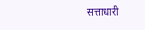सत्ताधारी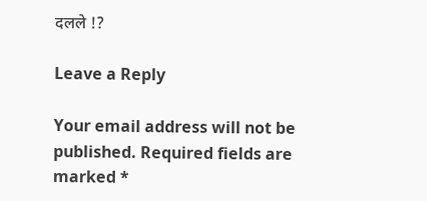दलले !?

Leave a Reply

Your email address will not be published. Required fields are marked *